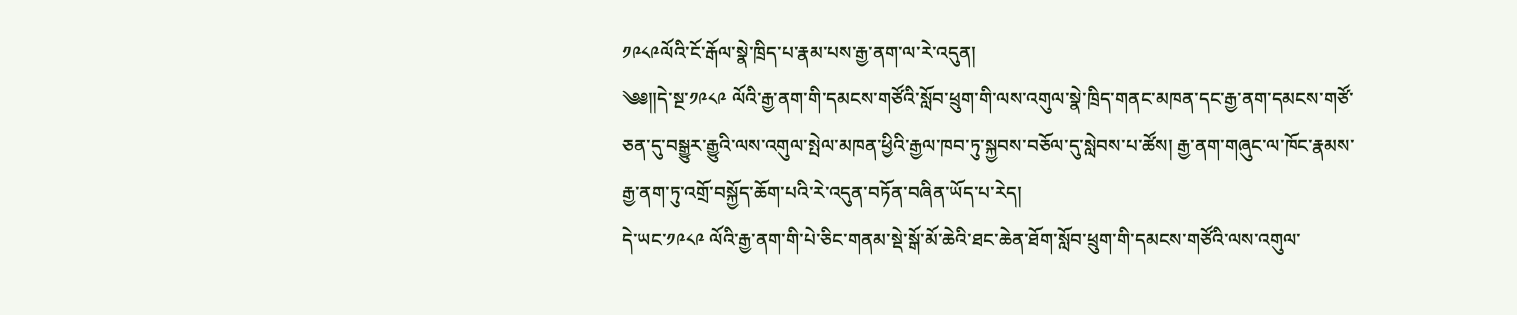༡༩༨༩ལོའི་ངོ་རྒོལ་སྣེ་ཁྲིད་པ་རྣམ་པས་རྒྱ་ནག་ལ་རེ་འདུན།
༄༅༎དེ་སྔ་༡༩༨༩ ལོའི་རྒྱ་ནག་གི་དམངས་གཙོའི་སློབ་ཕྲུག་གི་ལས་འགུལ་སྣེ་ཁྲིད་གནང་མཁན་དང་རྒྱ་ནག་དམངས་གཙོ་ཅན་དུ་བསྒྱུར་རྒྱུའི་ལས་འགུལ་སྤེལ་མཁན་ཕྱིའི་རྒྱལ་ཁབ་ཏུ་སྐྱབས་བཅོལ་དུ་སླེབས་པ་ཚོས། རྒྱ་ནག་གཞུང་ལ་ཁོང་རྣམས་རྒྱ་ནག་ཏུ་འགྲོ་བསྐྱོད་ཆོག་པའི་རེ་འདུན་བཏོན་བཞིན་ཡོད་པ་རེད།
དེ་ཡང་༡༩༨༩ ལོའི་རྒྱ་ནག་གི་པེ་ཅིང་གནམ་སྡེ་སྒོ་མོ་ཆེའི་ཐང་ཆེན་ཐོག་སློབ་ཕྲུག་གི་དམངས་གཙོའི་ལས་འགུལ་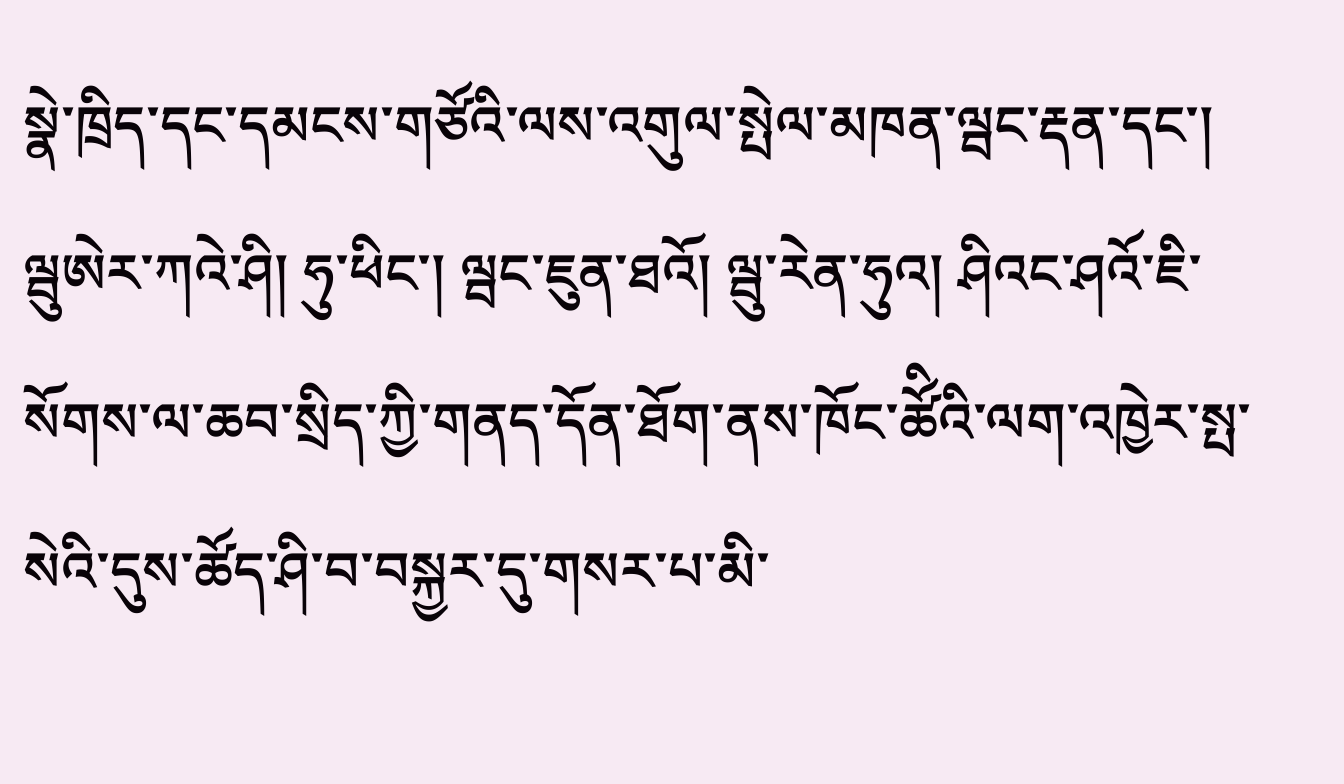སྣེ་ཁྲིད་དང་དམངས་གཙོའི་ལས་འགུལ་སྤེལ་མཁན་ལྦང་རྡན་དང་། ལྦུཨེར་ཀའེ་ཤི། ཧུ་ཕིང་། ལྦང་ཇུན་ཐའོ། ལྦུ་རེན་ཧུའ། ཤིའང་ཤའོ་ཇི་སོགས་ལ་ཆབ་སྲིད་ཀྱི་གནད་དོན་ཐོག་ནས་ཁོང་ཚོིའི་ལག་འཁྱེར་སྤ་སེའི་དུས་ཚོད་ཤི་བ་བསྐྱར་དུ་གསར་པ་མི་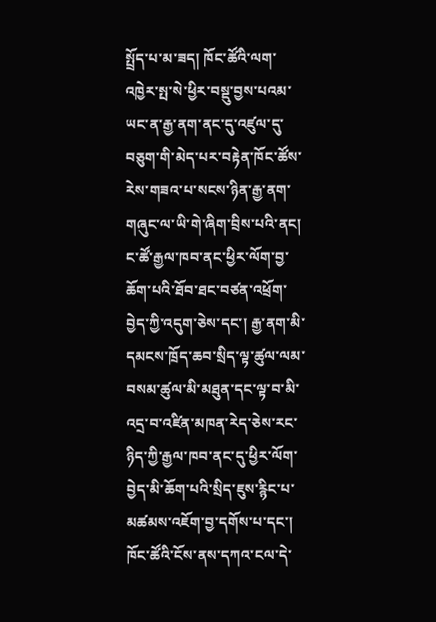སྤྲོད་པ་མ་ཟད། ཁོང་ཚོའི་ལག་འཁྱེར་སྤ་སེ་ཕྱིར་བསྡུ་བྱས་པའམ་ཡང་ན་རྒྱ་ནག་ནང་དུ་འཛུལ་དུ་བཅུག་གི་མེད་པར་བརྟེན་ཁོང་ཚོས་རེས་གཟའ་པ་སངས་ཉིན་རྒྱ་ནག་གཞུང་ལ་ཡི་གེ་ཞིག་བྲིས་པའི་ནང། ང་ཚོ་རྒྱལ་ཁབ་ནང་ཕྱིར་ལོག་བྱ་ཆོག་པའི་ཐོབ་ཐང་བཙན་འཕྲོག་བྱེད་ཀྱི་འདུག་ཅེས་དང་། རྒྱ་ནག་མི་དམངས་ཁྲོད་ཆབ་སྲིད་ལྟ་ཚུལ་ལམ་བསམ་ཚུལ་མི་མཐུན་དང་ལྟ་བ་མི་འདྲ་བ་འཛིན་མཁན་རེད་ཅེས་རང་ཉིད་ཀྱི་རྒྱལ་ཁབ་ནང་དུ་ཕྱིར་ལོག་བྱེད་མི་ཆོག་པའི་སྲིད་ཇུས་རྙིང་པ་མཚམས་འཇོག་བྱ་དགོས་པ་དང་། ཁོང་ཚོའི་ངོས་ནས་དཀའ་ངལ་དེ་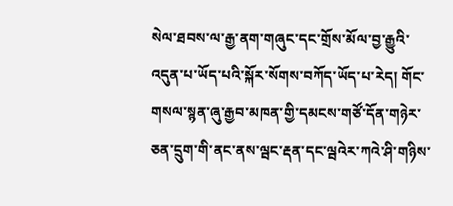སེལ་ཐབས་ལ་རྒྱ་ནག་གཞུང་དང་གྲོས་མོལ་བྱ་རྒྱུའི་འདུན་པ་ཡོད་པའི་སྐོར་སོགས་བཀོད་ཡོད་པ་རེད། གོང་གསལ་སྙན་ཞུ་རྒྱབ་མཁན་གྱི་དམངས་གཙོ་དོན་གཉེར་ཅན་དྲུག་གི་ནང་ནས་ལྦང་རྡན་དང་ལྦའེར་ཀའེ་ཤི་གཉིས་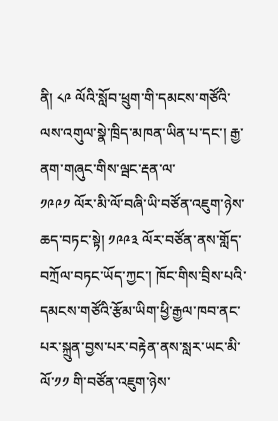ནི། ༨༩ ལོའི་སློབ་ཕྲུག་གི་དམངས་གཙོའི་ལས་འགུལ་སྣེ་ཁྲིད་མཁན་ཡིན་པ་དང་། རྒྱ་ནག་གཞུང་གིས་ལྦང་རྡན་ལ་
༡༩༩༡ ལོར་མི་ལོ་བཞི་ཡི་བཙོན་འཇུག་ཉེས་ཆད་བཏང་སྟེ། ༡༩༩༣ ལོར་བཙོན་ནས་གློད་བཀྲོལ་བཏང་ཡོད་ཀྱང་། ཁོང་གིས་བྲིས་པའི་དམངས་གཙོའི་རྩོམ་ཡིག་ཕྱི་རྒྱལ་ཁབ་ནང་པར་སྐྲུན་བྱས་པར་བརྟེན་ནས་སླར་ཡང་མི་ལོ་༡༡ གི་བཙོན་འཇུག་ཉེས་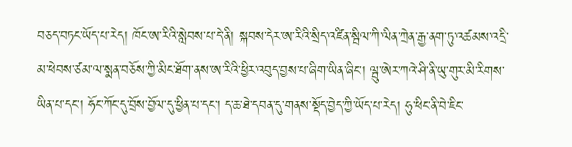བཅད་བཏང་ཡོད་པ་རེད། ཁོང་ཨ་རིའི་སླེབས་པ་དེ་ནི། སྐབས་དེར་ཨ་རིའི་སྲིད་འཛིན་སྦིལ་ཀི་ལིན་ཀྲེན་རྒྱ་ནག་ཏུ་འཚམས་འདྲི་མ་ཕེབས་ཙམ་ལ་སྨན་བཅོས་ཀྱི་མིང་ཐོག་ནས་ཨ་རིའི་ཕྱིར་འབུད་བྱས་པ་ཞིག་ཡིན་ཞིང་། ལྦུ་ཨེར་ཀའེ་ཤི་ནི་ཡུ་གུར་མི་རིགས་ཡིན་པ་དང་། ཧོང་ཀོང་དུ་བྲོས་བྱོལ་དུ་ཕྱིན་པ་དང་། ད་ཆ་ཐེ་དབན་དུ་གནས་སྡོད་བྱེད་ཀྱི་ཡོད་པ་རེད། ཧུ་ཕིང་ནི་བེ་ཇིང་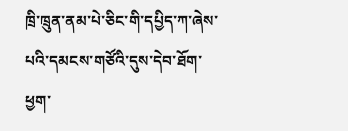ཁྲི་ཁྲུན་ནམ་པེ་ཅིང་གི་དཔྱིད་ཀ་ཞེས་པའི་དམངས་གཙོའི་དུས་དེབ་ཐོག་ཕྱག་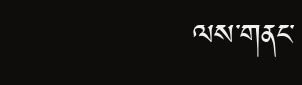ལས་གནང་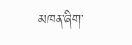མཁན་ཞིག་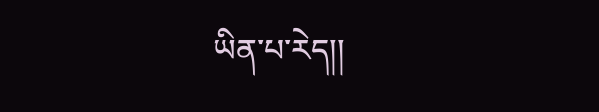ཡིན་པ་རེད།།